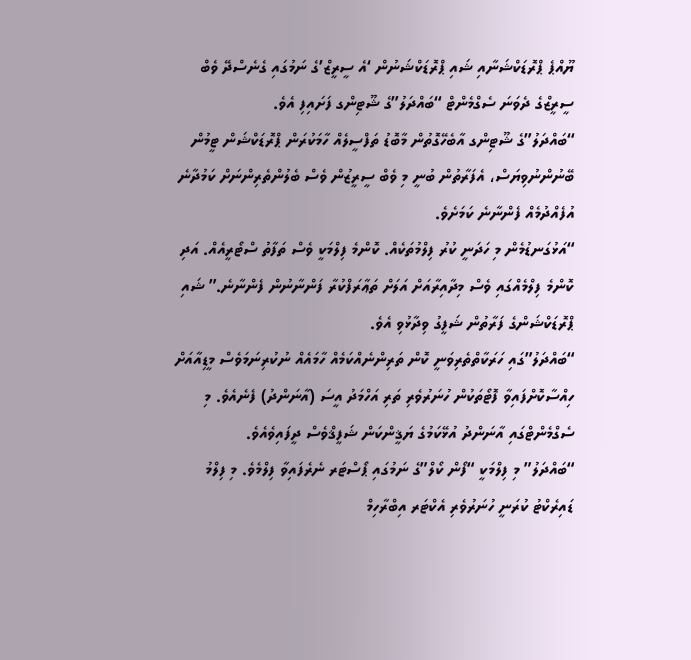ޔޫއްޕެ ޕްރޮޑަކްޝަނާއި ޝައި ޕްރޮޑަކްޝަނުން ‘އެ ސީރީޒް’ގެ ނަމުގައި ގެނެސްދޭ ވެބް ސީރީޒްގެ ދެވަނަ ސެގްމެންޓް “ބައްދަލު”ގެ ޝޫޓިންގ ފަށައިފި އެވެ.
“ބައްދަލު”ގެ ޝޫޓިންގ އާބެހޭގޮތުން މާބޮޑު ތަފްސީލެއް ހާމަކުރަން ޕްރޮޑަކްޝަން ޓީމުން ބޭނުންނުވިޔަސް، އެފަރާތުން ބުނީ މި ވެބް ސީރީޒުން ވެސް ބެލުންތެރިންނަށް ކަމުދާނެ އުފެއްދުމެއް ފެންނާނެ ކަމަށެވެ.
“އަޅުގަނޑުމެން މި ހަދަނީ ކުރު ފިލްމުތަކެއް. ކޮންމެ ފިލްމަކީ ވެސް ތަފާތު ސްޓޯރީއެއް. އަދި ކޮންމެ ފިލްމެއްގައި ވެސް މިދާއިރާއަށް އަލަށް ތަޢާރަފްކުރާ ފަންނާނުން ފެންނާނެ.” ޝައި ޕްރޮޑަކްޝަންގެ ފަރާތުން ޝަފީގު ވިދާޅުވި އެވެ.
“ބައްދަލު”ގައި ހަރަކާތްތެރިވަނީ ކޮން ތަރިންނެއްކަމެއް ހާމައެއް ނުކުރިނަމަވެސް މީޑިއާއަށް ހިއްސާކޮށްފައިވާ ފޮޓޯތަކުން ހުނަރުވެރި ތަރި އަހްމަދު އީސަ (އާނަންދު) ފެނެއެވެ. މި ސެގްމެންޓްގައި އާނަންދު އުޅޭކަމުގެ ޔަޤީންކަން ޝަފީޤްވެސް ދީފައިވެއެވެ.
“ބައްދަލު” މި ފިލްމަކީ “ފޯން ކޯލް”ގެ ނަމުގައި ޕޯސްޓަރ ނެރެފައިވާ ފިލްމެވެ. މި ފިލްމު ޑައިރެކްޓު ކުރަނީ ހުނަރުވެރި އެކްޓަރ އިބްރާހިމް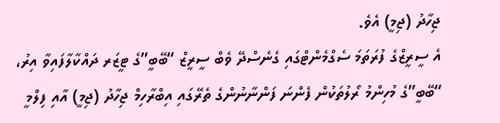ޖިހާދު (ޖިމީ) އެވެ.
އެ ސީރީޒްގެ ފުރަތަމަ ސެގްމެންޓްގައި ގެނެސްދޭ ވެބް ސީރީޒް “ބޭބީ”ގެ ޓީޒަރ ދައްކާލާފައިވާ އިރު، “ބޭބީ”ގެ މުހިންމު ރޯލުތަކުން ފެންނަ ފަންނާނުންގެ ތެރޭގައި އިބްރާހިމް ޖިހާދު (ޖިމީ) އާއި ފިލްމީ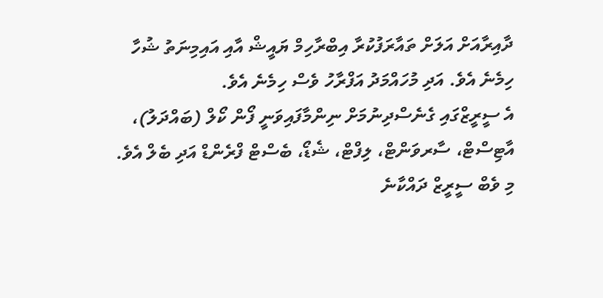ދާއިރާއަށް އަލަށް ތައާރަފުކުރާ އިބްރާހިމް ޔައީޝް އާއި އައިމިނަތު ޝުހާ ހިމެނެ އެވެ. އަދި މުހައްމަދު އަފްރާހު ވެސް ހިމެނެ އެވެ.
އެ ސީރީޒްގައި ގެނެސްދިނުމަށް ނިންމާފައިވަނީ ފޯން ކޯލް (ބައްދަލު)، އާޓިސްޓް، ސާރވަންޓް، ލިފްޓް، ޝެޑޯ، ބެސްޓް ފްރެންޑް އަދި ބެލް އެވެ.
މި ވެބް ސީރީޒް ދައްކާނެ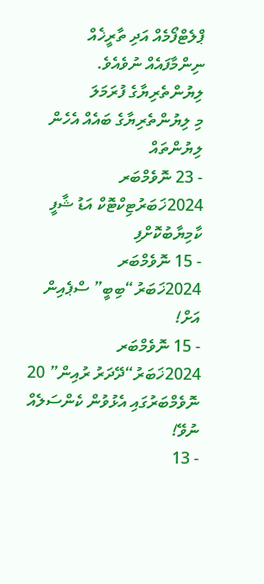ޕްލެޓްފޯމެއް އަދި ތާރީޚެއް ނިންމާފައެއް ނުވެއެވެ.
ލިޔުންތެރިޔާގެ ފުރަމަލަ
މި ލިޔުންތެރިޔާގެ ބައެއް އެހެން ލިޔުންތައް
- 23 ނޮވެމްބަރ 2024ޚަބަރުޓިކްޓޮކް އަޑު ޝާފީ ކާމިޔާބުކޮށްފި
- 15 ނޮވެމްބަރ 2024ޚަބަރު“ބިބީ” ސްޕެއިން އަށް!
- 15 ނޮވެމްބަރ 2024ޚަބަރު“ދޭދަރު ރުއިން” 20 ނޮވެމްބަރުގައި އެޅުވުން ކެންސަލެއް ނުވޭ!
- 13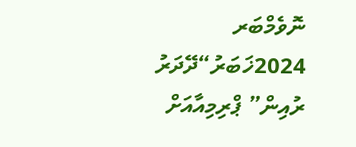ނޮވެމްބަރ 2024ޚަބަރު“ދޭދަރު ރުއިން” ޕްރިމިއާއަށް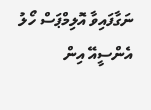ނަގާފައިވާ އޮލިމްޕަސް ހޯލު އެންސީއޭ އިން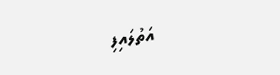އަތުލައިފި